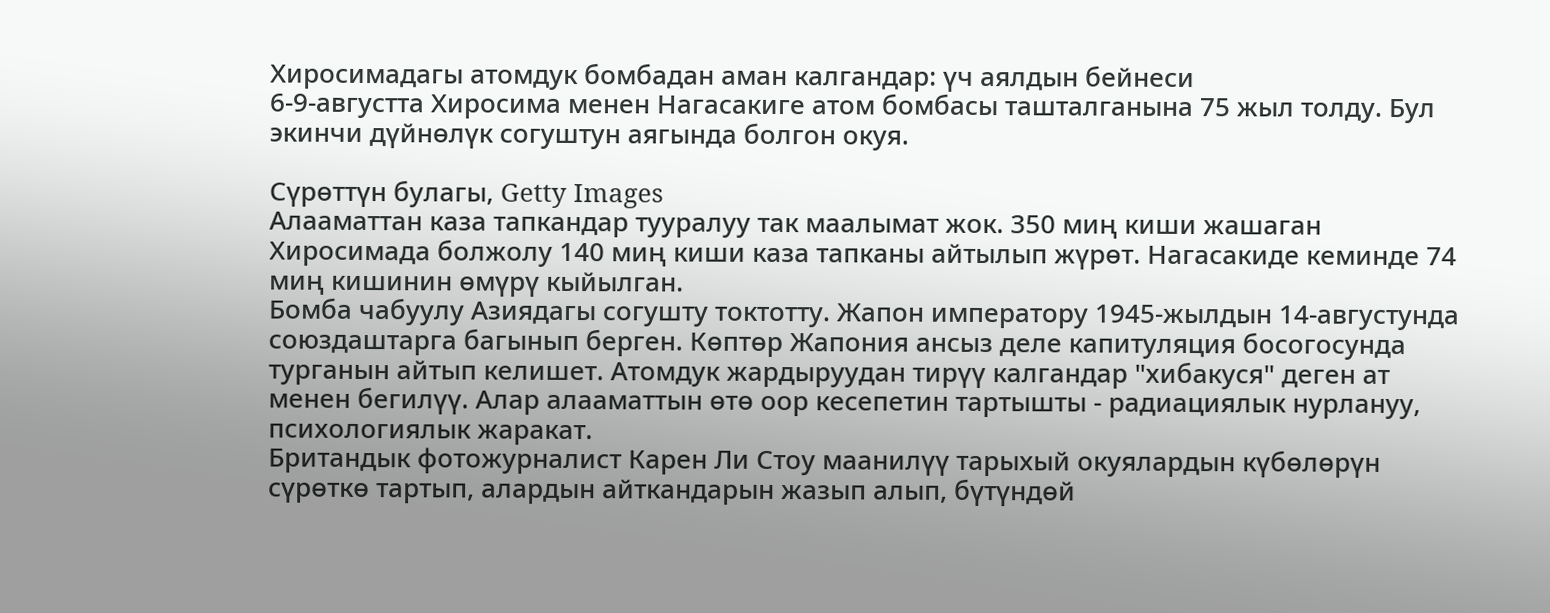Хиросимадагы атомдук бомбадан аман калгандар: үч аялдын бейнеси
6-9-августта Хиросима менен Нагасакиге атом бомбасы ташталганына 75 жыл толду. Бул экинчи дүйнөлүк согуштун аягында болгон окуя.

Сүрөттүн булагы, Getty Images
Алааматтан каза тапкандар тууралуу так маалымат жок. 350 миң киши жашаган Хиросимада болжолу 140 миң киши каза тапканы айтылып жүрөт. Нагасакиде кеминде 74 миң кишинин өмүрү кыйылган.
Бомба чабуулу Азиядагы согушту токтотту. Жапон императору 1945-жылдын 14-августунда союздаштарга багынып берген. Көптөр Жапония ансыз деле капитуляция босогосунда турганын айтып келишет. Атомдук жардыруудан тирүү калгандар "хибакуся" деген ат менен бегилүү. Алар алааматтын өтө оор кесепетин тартышты - радиациялык нурлануу, психологиялык жаракат.
Британдык фотожурналист Карен Ли Стоу маанилүү тарыхый окуялардын күбөлөрүн сүрөткө тартып, алардын айткандарын жазып алып, бүтүндөй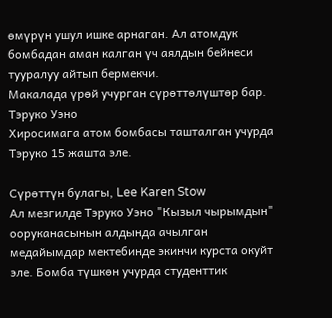өмүрүн ушул ишке арнаган. Ал атомдук бомбадан аман калган үч аялдын бейнеси тууралуу айтып бермекчи.
Макалада үрөй учурган сүрөттөлүштөр бар.
Тэруко Уэно
Хиросимага атом бомбасы ташталган учурда Тэруко 15 жашта эле.

Сүрөттүн булагы, Lee Karen Stow
Ал мезгилде Тэруко Уэно "Кызыл чырымдын" ооруканасынын алдында ачылган медайымдар мектебинде экинчи курста окуйт эле. Бомба түшкөн учурда студенттик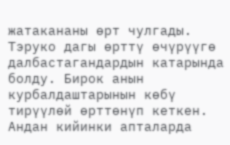жатакананы өрт чулгады. Тэруко дагы өрттү өчүрүүгө далбастагандардын катарында болду. Бирок анын курбалдаштарынын көбү тирүүлөй өрттөнүп кеткен.
Андан кийинки апталарда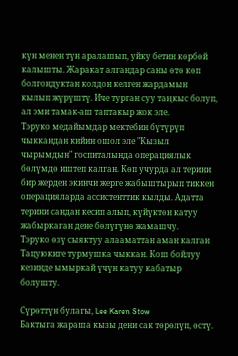күн менен түн аралашып, уйку бетин көрбөй калышты. Жаракат алгандар саны өтө көп болгондуктан колдон келген жардамын кылып жүрүштү. Иче турган суу таңкыс болуп, ал эми тамак-аш таптакыр жок эле.
Тэруко медайымдар мектебин бүтүрүп чыккандан кийин ошол эле "Кызыл чырымдын" госпиталында операциялык бөлүмдө иштеп калган. Көп учурда ал терини бир жерден экинчи жерге жабыштырып тиккен операцияларда ассистенттик кылды. Адатта терини сандан кесип алып, күйүктөн катуу жабыркаган дене бөлүгүнө жамашчу.
Тэруко өзү сыяктуу алааматтан аман калган Тацуюкиге турмушка чыккан. Кош бойлуу кезинде ымыркай үчүн катуу кабатыр болушту.

Сүрөттүн булагы, Lee Karen Stow
Бактыга жараша кызы дени сак төрөлүп, өстү.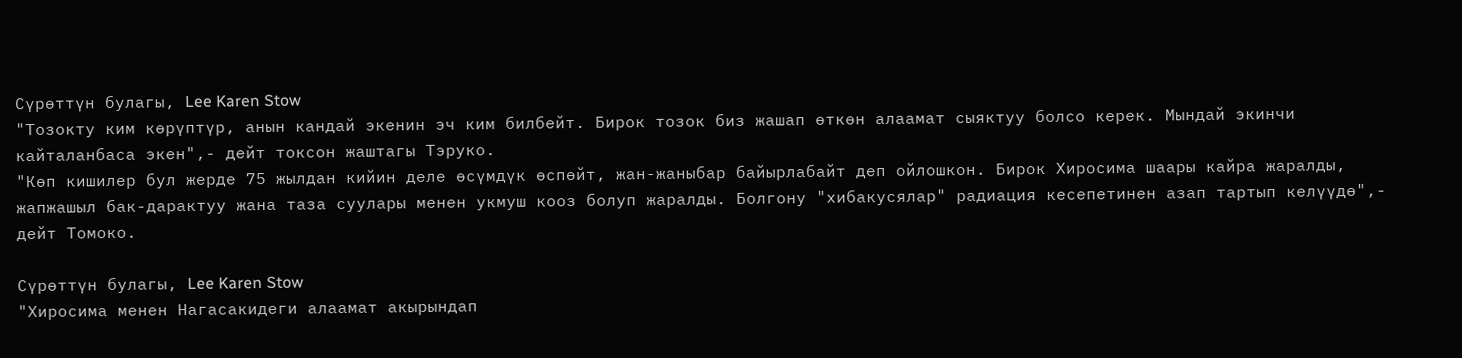Сүрөттүн булагы, Lee Karen Stow
"Тозокту ким көрүптүр, анын кандай экенин эч ким билбейт. Бирок тозок биз жашап өткөн алаамат сыяктуу болсо керек. Мындай экинчи кайталанбаса экен",- дейт токсон жаштагы Тэруко.
"Көп кишилер бул жерде 75 жылдан кийин деле өсүмдүк өспөйт, жан-жаныбар байырлабайт деп ойлошкон. Бирок Хиросима шаары кайра жаралды, жапжашыл бак-дарактуу жана таза суулары менен укмуш кооз болуп жаралды. Болгону "хибакусялар" радиация кесепетинен азап тартып келүүдө",- дейт Томоко.

Сүрөттүн булагы, Lee Karen Stow
"Хиросима менен Нагасакидеги алаамат акырындап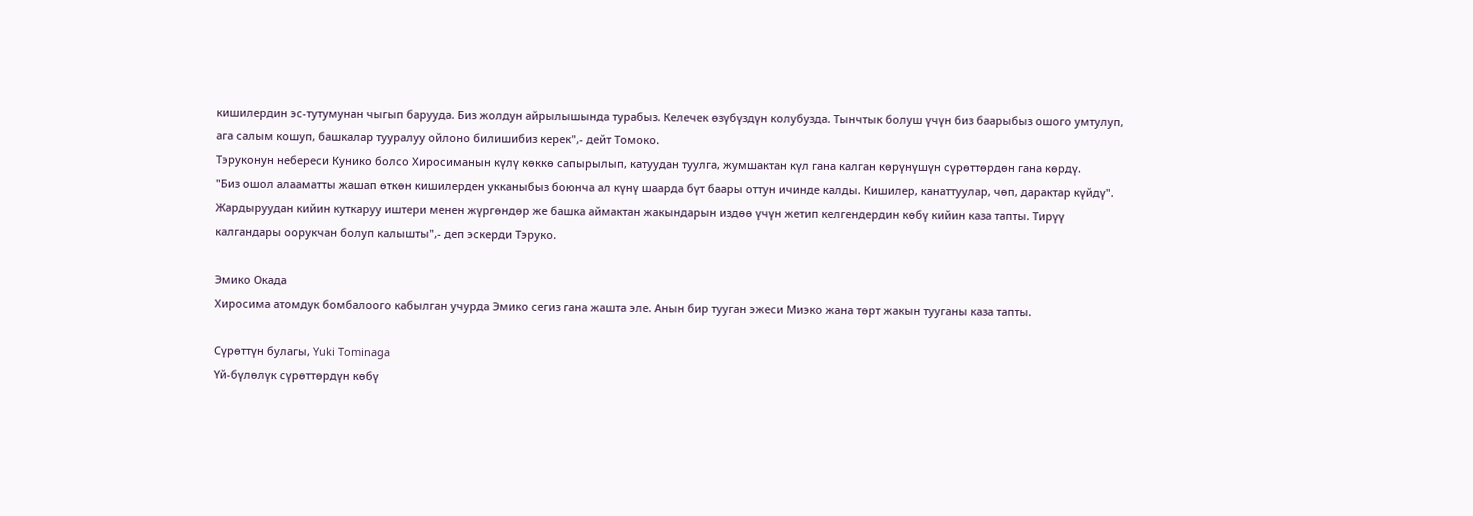кишилердин эс-тутумунан чыгып барууда. Биз жолдун айрылышында турабыз. Келечек өзүбүздүн колубузда. Тынчтык болуш үчүн биз баарыбыз ошого умтулуп, ага салым кошуп, башкалар тууралуу ойлоно билишибиз керек",- дейт Томоко.
Тэруконун небереси Кунико болсо Хиросиманын күлү көккө сапырылып, катуудан туулга, жумшактан күл гана калган көрүнүшүн сүрөттөрдөн гана көрдү.
"Биз ошол алааматты жашап өткөн кишилерден укканыбыз боюнча ал күнү шаарда бүт баары оттун ичинде калды. Кишилер, канаттуулар, чөп, дарактар күйдү".
Жардыруудан кийин куткаруу иштери менен жүргөндөр же башка аймактан жакындарын издөө үчүн жетип келгендердин көбү кийин каза тапты. Тирүү калгандары оорукчан болуп калышты",- деп эскерди Тэруко.

Эмико Окада
Хиросима атомдук бомбалоого кабылган учурда Эмико сегиз гана жашта эле. Анын бир тууган эжеси Миэко жана төрт жакын тууганы каза тапты.

Сүрөттүн булагы, Yuki Tominaga
Үй-бүлөлүк сүрөттөрдүн көбү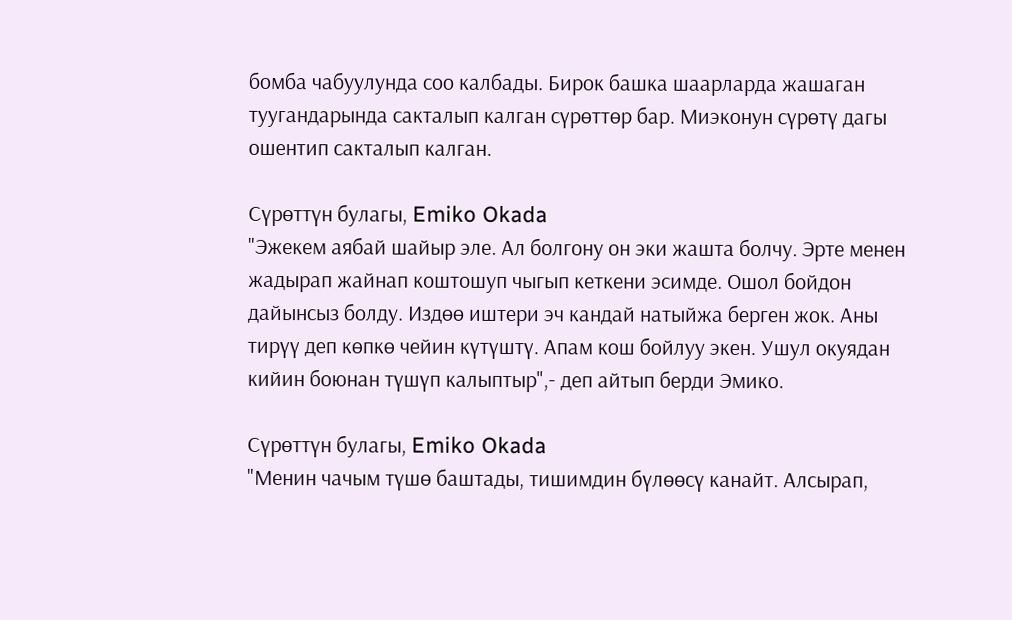бомба чабуулунда соо калбады. Бирок башка шаарларда жашаган туугандарында сакталып калган сүрөттөр бар. Миэконун сүрөтү дагы ошентип сакталып калган.

Сүрөттүн булагы, Emiko Okada
"Эжекем аябай шайыр эле. Ал болгону он эки жашта болчу. Эрте менен жадырап жайнап коштошуп чыгып кеткени эсимде. Ошол бойдон дайынсыз болду. Издөө иштери эч кандай натыйжа берген жок. Аны тирүү деп көпкө чейин күтүштү. Апам кош бойлуу экен. Ушул окуядан кийин боюнан түшүп калыптыр",- деп айтып берди Эмико.

Сүрөттүн булагы, Emiko Okada
"Менин чачым түшө баштады, тишимдин бүлөөсү канайт. Алсырап,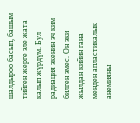шалдыроо басып, башым тийген жерге эле жата калып жүрдүм. Бул радиация экенин эч ким билген эмес. Он эки жылдан кийин гана менден апластикалык анемияны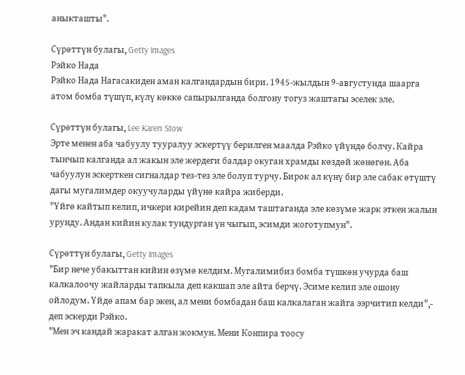аныкташты".

Сүрөттүн булагы, Getty Images
Рэйко Нада
Рэйко Нада Нагасакиден аман калгандардын бири. 1945-жылдын 9-августунда шаарга атом бомба түшүп, күлү көккө сапырылганда болгону тогуз жаштагы эселек эле.

Сүрөттүн булагы, Lee Karen Stow
Эрте менен аба чабуулу тууралуу эскертүү берилген маалда Рэйко үйүндө болчу. Кайра тынчып калганда ал жакын эле жердеги балдар окуган храмды көздөй жөнөгөн. Аба чабуулун эскерткен сигналдар тез-тез эле болуп турчу. Бирок ал күнү бир эле сабак өтүштү дагы мугалимдер окуучуларды үйүнө кайра жиберди.
"Үйгө кайтып келип, ичкери кирейин деп кадам таштаганда эле көзүмө жарк эткен жалын урунду. Андан кийин кулак тундурган үн чыгып, эсимди жоготупмун".

Сүрөттүн булагы, Getty Images
"Бир нече убакыттан кийин өзүмө келдим. Мугалимибиз бомба түшкөн учурда баш калкалоочу жайларды тапкыла деп какшап эле айта берчү. Эсиме келип эле ошону ойлодум. Үйдө апам бар экен, ал мени бомбадан баш калкалаган жайга ээрчитип келди",- деп эскерди Рэйко.
"Мен эч кандай жаракат алган жокмун. Мени Конпира тоосу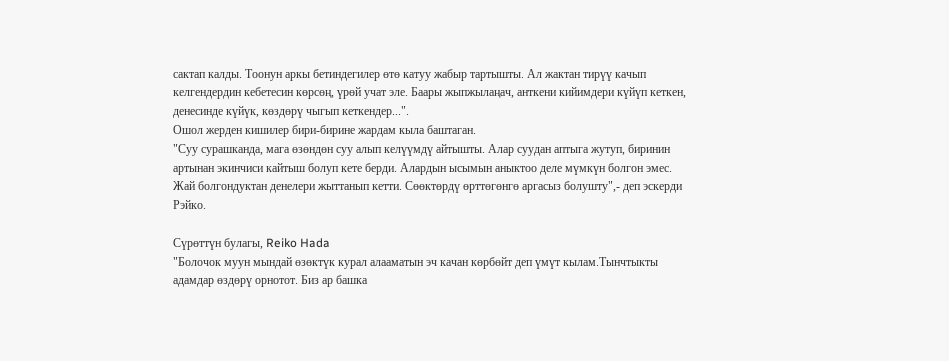сактап калды. Тоонун аркы бетиндегилер өтө катуу жабыр тартышты. Ал жактан тирүү качып келгендердин кебетесин көрсөң, үрөй учат эле. Баары жыпжылаңач, анткени кийимдери күйүп кеткен, денесинде күйүк, көздөрү чыгып кеткендер...".
Ошол жерден кишилер бири-бирине жардам кыла баштаган.
"Суу сурашканда, мага өзөндөн суу алып келүүмдү айтышты. Алар суудан аптыга жутуп, биринин артынан экинчиси кайтыш болуп кете берди. Алардын ысымын аныктоо деле мүмкүн болгон эмес. Жай болгондуктан денелери жыттанып кетти. Сөөктөрдү өрттөгөнгө аргасыз болушту",- деп эскерди Рэйко.

Сүрөттүн булагы, Reiko Hada
"Болочок муун мындай өзөктүк курал алааматын эч качан көрбөйт деп үмүт кылам.Тынчтыкты адамдар өздөрү орнотот. Биз ар башка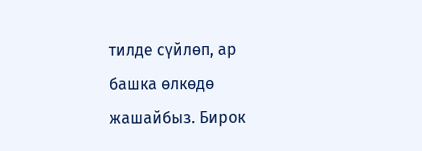тилде сүйлөп, ар башка өлкөдө жашайбыз. Бирок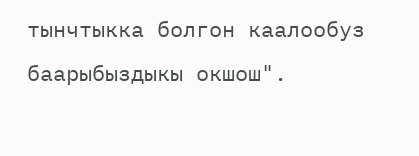тынчтыкка болгон каалообуз баарыбыздыкы окшош".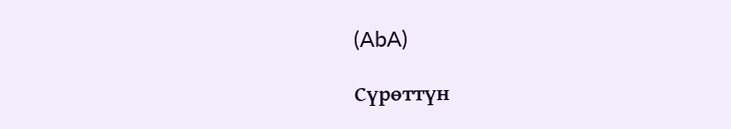(AbA)

Сүрөттүн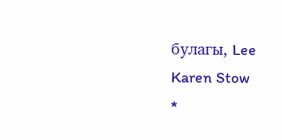булагы, Lee Karen Stow
*